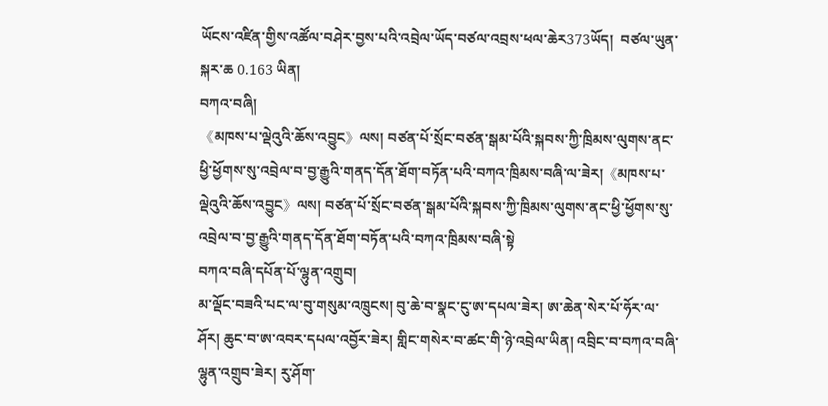ཡོངས་འཛིན་གྱིས་འཚོལ་བཤེར་བྱས་པའི་འབྲེལ་ཡོད་བཙལ་འབྲས་ཕལ་ཆེར373ཡོད།  བཙལ་ཡུན་སྐར་ཆ 0.163 ཡིན།
བཀའ་བཞི།
《མཁས་པ་ལྡེའུའི་ཆོས་འབྱུང》ལས། བཙན་པོ་སྲོང་བཙན་སྒམ་པོའི་སྐབས་ཀྱི་ཁྲིམས་ལུགས་ནང་ཕྱི་ཕྱོགས་སུ་འབྲེལ་བ་བྱ་རྒྱུའི་གནད་དོན་ཐོག་བཏོན་པའི་བཀའ་ཁྲིམས་བཞི་ལ་ཟེར།《མཁས་པ་ལྡེའུའི་ཆོས་འབྱུང》ལས། བཙན་པོ་སྲོང་བཙན་སྒམ་པོའི་སྐབས་ཀྱི་ཁྲིམས་ལུགས་ནང་ཕྱི་ཕྱོགས་སུ་འབྲེལ་བ་བྱ་རྒྱུའི་གནད་དོན་ཐོག་བཏོན་པའི་བཀའ་ཁྲིམས་བཞི་སྟེ
བཀའ་བཞི་དཔོན་པོ་ལྷུན་འགྲུབ།
མ་ལྡོང་བཟའི་པང་ལ་བུ་གསུམ་འཁྲུངས། བུ་ཆེ་བ་སྣང་ངུ་ཨ་དཔལ་ཟེར། ཨ་ཆེན་སེར་པོ་ཧོར་ལ་ཤོར། ཆུང་བ་ཨ་འབར་དཔལ་འབྱོར་ཟེར། གླིང་གསེར་བ་ཚང་གི་ཉེ་འབྲེལ་ཡིན། འབྲིང་བ་བཀའ་བཞི་ལྷུན་འགྲུབ་ཟེར། རུ་ཤོག་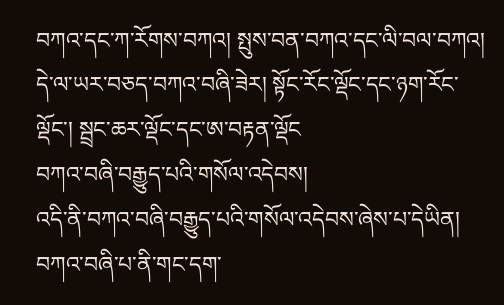བཀའ་དང་ཀ་རོགས་བཀའ། སྤུས་བན་བཀའ་དང་ལི་བལ་བཀའ། དེ་ལ་ཡར་བཅད་བཀའ་བཞི་ཟེར། སྟོང་རོང་ལྡོང་དང་ཉག་རོང་ལྡོང་། སྦྲང་ཆར་ལྡོང་དང་ཨ་བརྟན་ལྡོང
བཀའ་བཞི་བརྒྱུད་པའི་གསོལ་འདེབས།
འདི་ནི་བཀའ་བཞི་བརྒྱུད་པའི་གསོལ་འདེབས་ཞེས་པ་དེཡིན།
བཀའ་བཞི་པ་ནི་གང་དག་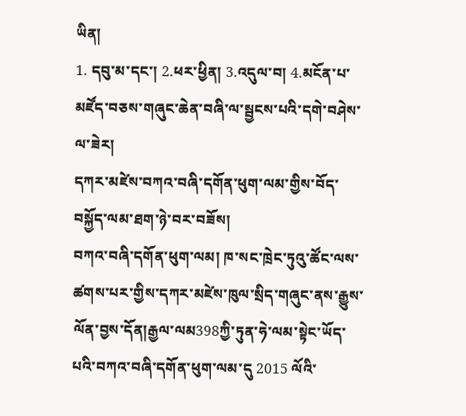ཡིན།
1. དབུ་མ་དང་། 2.ཕར་ཕྱིན། 3.འདུལ་བ། 4.མངོན་པ་མཛོད་བཅས་གཞུང་ཆེན་བཞི་ལ་སྦྱངས་པའི་དགེ་བཤེས་ལ་ཟེར།
དཀར་མཛེས་བཀའ་བཞི་དགོན་ཕུག་ལམ་གྱིས་བོད་བསྐྱོད་ལམ་ཐག་ཉེ་བར་བཟོས།
བཀའ་བཞི་དགོན་ཕུག་ལམ། ཁ་སང་ཁྲེང་ཏུའུ་ཚོང་ལས་ཚགས་པར་གྱིས་དཀར་མཛེས་ཁུལ་སྲིད་གཞུང་ནས་རྒྱུས་ལོན་བྱས་དོན།རྒྱལ་ལམ398ཀྱི་ཏུན་ཧེ་ལམ་སྟེང་ཡོད་པའི་བཀའ་བཞི་དགོན་ཕུག་ལམ་དུ 2015 ལོའི་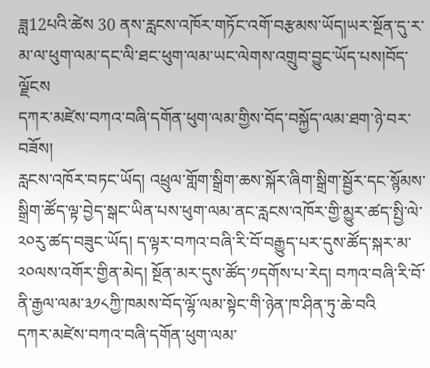ཟླ12པའི་ཚེས 30 ནས་རླངས་འཁོར་གཏོང་འགོ་བརྩམས་ཡོད།ཡར་སྔོན་དུ་ར་མ་ལ་ཕུག་ལམ་དང་ལི་ཐང་ཕུག་ལམ་ཡང་ལེགས་འགྲུབ་བྱུང་ཡོད་པས།བོད་ལྗོངས
དཀར་མཛེས་བཀའ་བཞི་དགོན་ཕུག་ལམ་གྱིས་བོད་བསྐྱོད་ལམ་ཐག་ཉེ་བར་བཟོས།
རླངས་འཁོར་བཏང་ཡོད། འཕྲུལ་གློག་སྒྲིག་ཆས་སྐོར་ཞིག་སྒྲིག་སྦྱོར་དང་སྙོམས་སྒྲིག་ཚོད་ལྟ་བྱེད་སྒང་ཡིན་པས་ཕུག་ལམ་ནང་རླངས་འཁོར་གྱི་མྱུར་ཚད་སྤྱི་ལེ་༢༠རུ་ཚད་བཟུང་ཡོད། ད་ལྟར་བཀའ་བཞི་རི་བོ་བརྒྱུད་པར་དུས་ཚོད་སྐར་མ་༢༠ལས་འགོར་གྱིན་མེད། སྔོན་མར་དུས་ཚོད་༡དགོས་པ་རེད། བཀའ་བཞི་རི་བོ་ནི་རྒྱལ་ལམ་༣༡༨ཀྱི་ཁམས་བོད་ལྷོ་ལམ་སྟེང་གི་ཉེན་ཁ་ཤིན་ཏུ་ཆེ་བའི
དཀར་མཛེས་བཀའ་བཞི་དགོན་ཕུག་ལམ་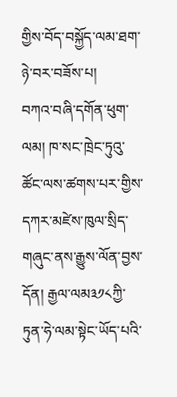གྱིས་བོད་བསྐྱོད་ལམ་ཐག་ཉེ་བར་བཟོས་པ།
བཀའ་བཞི་དགོན་ཕུག་ལམ། ཁ་སང་ཁྲེང་ཏུའུ་ཚོང་ལས་ཚགས་པར་གྱིས་དཀར་མཛེས་ཁུལ་སྲིད་གཞུང་ནས་རྒྱུས་ལོན་བྱས་དོན། རྒྱལ་ལམ༣༡༨ཀྱི་ཏུན་ཧེ་ལམ་སྟེང་ཡོད་པའི་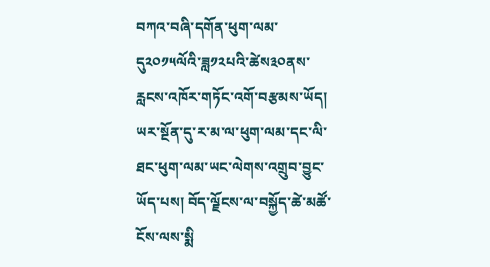བཀའ་བཞི་དགོན་ཕུག་ལམ་དུ༢༠༡༥ལོའི་ཟླ༡༢པའི་ཚེས༣༠ནས་རླངས་འཁོར་གཏོང་འགོ་བརྩམས་ཡོད། ཡར་སྔོན་དུ་ར་མ་ལ་ཕུག་ལམ་དང་ལི་ཐང་ཕུག་ལམ་ཡང་ལེགས་འགྲུབ་བྱུང་ཡོད་པས། བོད་ལྗོངས་ལ་བསྐྱོད་ཚེ་མཚོ་ངོས་ལས་སྨི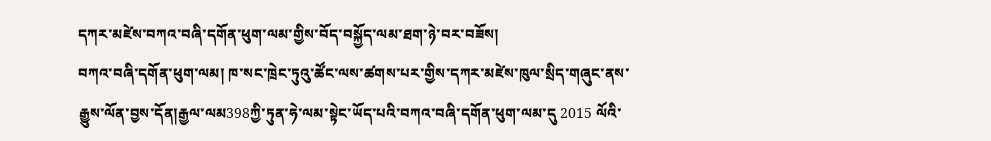དཀར་མཛེས་བཀའ་བཞི་དགོན་ཕུག་ལམ་གྱིས་བོད་བསྐྱོད་ལམ་ཐག་ཉེ་བར་བཟོས།
བཀའ་བཞི་དགོན་ཕུག་ལམ། ཁ་སང་ཁྲེང་ཏུའུ་ཚོང་ལས་ཚགས་པར་གྱིས་དཀར་མཛེས་ཁུལ་སྲིད་གཞུང་ནས་རྒྱུས་ལོན་བྱས་དོན།རྒྱལ་ལམ398ཀྱི་ཏུན་ཧེ་ལམ་སྟེང་ཡོད་པའི་བཀའ་བཞི་དགོན་ཕུག་ལམ་དུ 2015 ལོའི་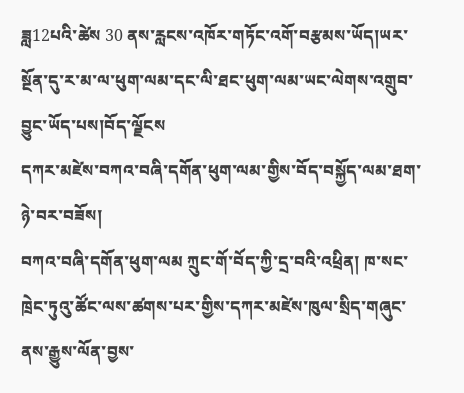ཟླ12པའི་ཚེས 30 ནས་རླངས་འཁོར་གཏོང་འགོ་བརྩམས་ཡོད།ཡར་སྔོན་དུ་ར་མ་ལ་ཕུག་ལམ་དང་ལི་ཐང་ཕུག་ལམ་ཡང་ལེགས་འགྲུབ་བྱུང་ཡོད་པས།བོད་ལྗོངས
དཀར་མཛེས་བཀའ་བཞི་དགོན་ཕུག་ལམ་གྱིས་བོད་བསྐྱོད་ལམ་ཐག་ཉེ་བར་བཟོས།
བཀའ་བཞི་དགོན་ཕུག་ལམ ཀྲུང་གོ་བོད་ཀྱི་དྲ་བའི་འཕྲིན། ཁ་སང་ཁྲེང་ཏུའུ་ཚོང་ལས་ཚགས་པར་གྱིས་དཀར་མཛེས་ཁུལ་སྲིད་གཞུང་ནས་རྒྱུས་ལོན་བྱས་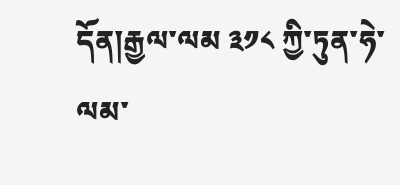དོན།རྒྱལ་ལམ ༣༡༨ ཀྱི་ཏུན་ཧེ་ལམ་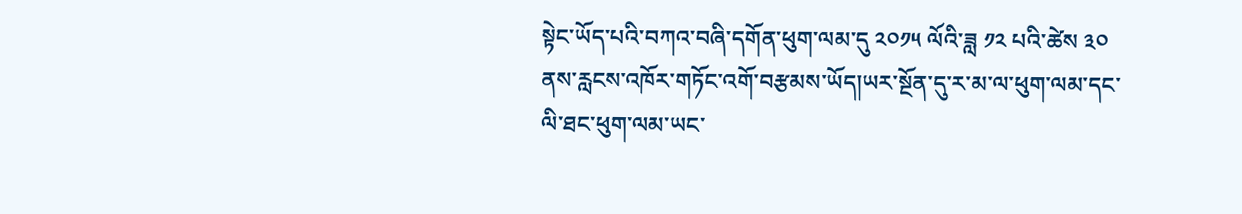སྟེང་ཡོད་པའི་བཀའ་བཞི་དགོན་ཕུག་ལམ་དུ ༢༠༡༥ ལོའི་ཟླ ༡༢ པའི་ཚེས ༣༠ ནས་རླངས་འཁོར་གཏོང་འགོ་བརྩམས་ཡོད།ཡར་སྔོན་དུ་ར་མ་ལ་ཕུག་ལམ་དང་ལི་ཐང་ཕུག་ལམ་ཡང་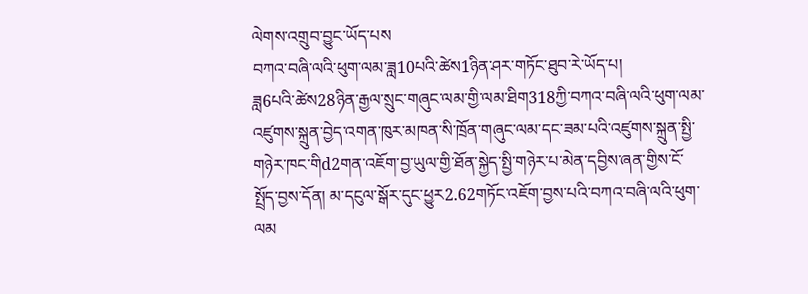ལེགས་འགྲུབ་བྱུང་ཡོད་པས
བཀའ་བཞི་ལའི་ཕུག་ལམ་ཟླ10པའི་ཚེས1ཉིན་ཤར་གཏོང་ཐུབ་རེ་ཡོད་པ།
ཟླ6པའི་ཚེས28ཉིན་རྒྱལ་སྲུང་གཞུང་ལམ་གྱི་ལམ་ཐིག318ཀྱི་བཀའ་བཞི་ལའི་ཕུག་ལམ་འཛུགས་སྐྲུན་བྱེད་འགན་ཁུར་མཁན་སི་ཁྲོན་གཞུང་ལམ་དང་ཟམ་པའི་འཛུགས་སྐྲུན་སྤྱི་གཉེར་ཁང་གིd2གན་འཇོག་བྱ་ཡུལ་གྱི་ཐོན་སྐྱེད་སྤྱི་གཉེར་པ་མེན་དབྱིས་ཞན་གྱིས་ངོ་སྤྲོད་བྱས་དོན། མ་དངུལ་སྒོར་དུང་ཕྱུར2.62གཏོང་འཇོག་བྱས་པའི་བཀའ་བཞི་ལའི་ཕུག་ལམ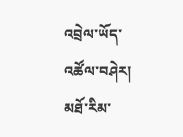འབྲེལ་ཡོད་འཚོལ་བཤེར།
མཐོ་རིམ་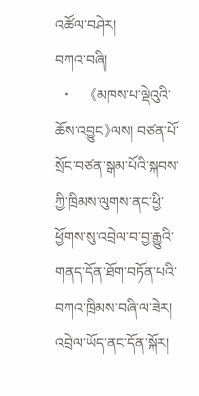འཚོལ་བཤེར།
བཀའ་བཞི།
  •     《མཁས་པ་ལྡེའུའི་ཆོས་འབྱུང》ལས། བཙན་པོ་སྲོང་བཙན་སྒམ་པོའི་སྐབས་ཀྱི་ཁྲིམས་ལུགས་ནང་ཕྱི་ཕྱོགས་སུ་འབྲེལ་བ་བྱ་རྒྱུའི་གནད་དོན་ཐོག་བཏོན་པའི་བཀའ་ཁྲིམས་བཞི་ལ་ཟེར།
འབྲེལ་ཡོད་ནང་དོན་སྐོར།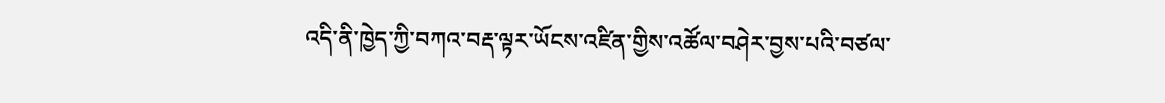འདི་ནི་ཁྱེད་ཀྱི་བཀའ་བརྡ་ལྟར་ཡོངས་འཛིན་གྱིས་འཚོལ་བཤེར་བྱས་པའི་བཙལ་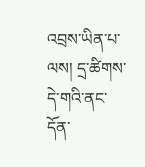འབྲས་ཡིན་པ་ལས། དྲ་ཚིགས་དེ་གའི་ནང་དོན་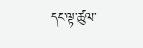དང་ལྟ་ཚུལ་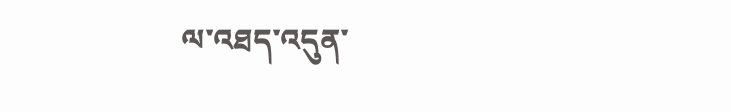ལ་འཐད་འདུན་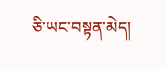ཅི་ཡང་བསྟན་མེད།